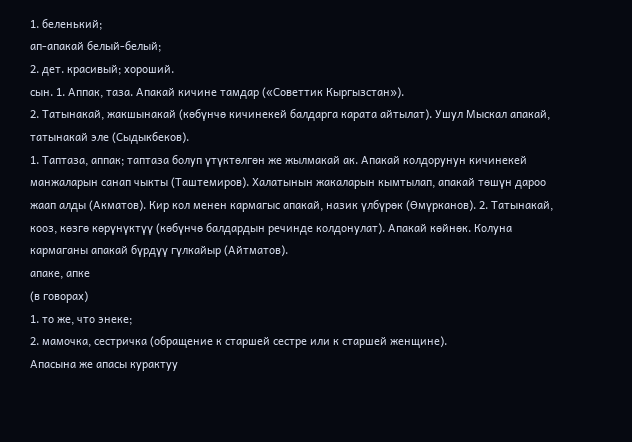1. беленький;
ап-апакай белый-белый;
2. дет. красивый; хороший.
сын. 1. Аппак, таза. Апакай кичине тамдар («Советтик Кыргызстан»).
2. Татынакай, жакшынакай (көбүнчө кичинекей балдарга карата айтылат). Ушул Мыскал апакай, татынакай эле (Сыдыкбеков).
1. Таптаза, аппак; таптаза болуп үтүктөлгөн же жылмакай ак. Апакай колдорунун кичинекей манжаларын санап чыкты (Таштемиров). Халатынын жакаларын кымтылап, апакай төшүн дароо жаап алды (Акматов). Кир кол менен кармагыс апакай, назик үлбүрөк (Өмүрканов). 2. Татынакай, кооз, көзгө көрүнүктүү (көбүнчө балдардын речинде колдонулат). Апакай көйнөк. Колуна кармаганы апакай бүрдүү гүлкайыр (Айтматов).
апаке, апке
(в говорах)
1. то же, что энеке;
2. мамочка, сестричка (обращение к старшей сестре или к старшей женщине).
Апасына же апасы курактуу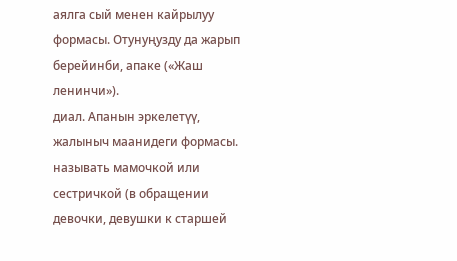аялга сый менен кайрылуу формасы. Отунуңузду да жарып берейинби, апаке («Жаш ленинчи»).
диал. Апанын эркелетүү, жалыныч маанидеги формасы.
называть мамочкой или сестричкой (в обращении девочки, девушки к старшей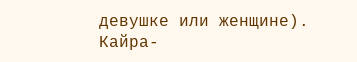девушке или женщине).
Кайра-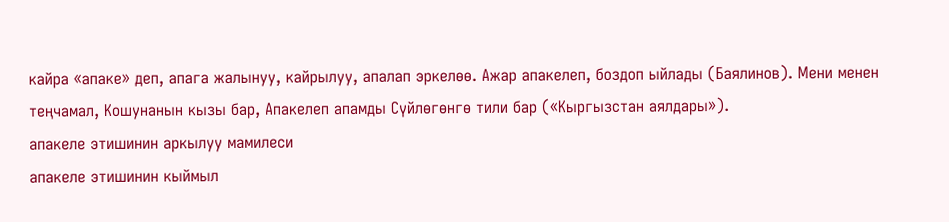кайра «апаке» деп, апага жалынуу, кайрылуу, апалап эркелөө. Ажар апакелеп, боздоп ыйлады (Баялинов). Мени менен теңчамал, Кошунанын кызы бар, Апакелеп апамды Сүйлөгөнгө тили бар («Кыргызстан аялдары»).
апакеле этишинин аркылуу мамилеси
апакеле этишинин кыймыл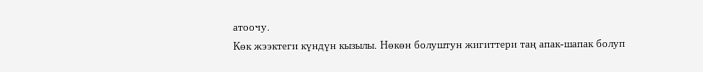атоочу.
Көк жээктеги күндүн кызылы. Нөкөн болуштун жигиттери таң апак-шапак болуп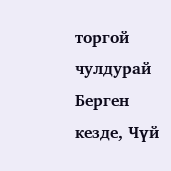торгой чулдурай Берген кезде, Чүй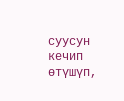суусун кечип өтүшүп,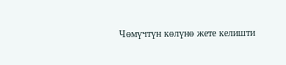Чөмүчтүн көлүнө жете келишти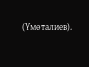(Үмөталиев).